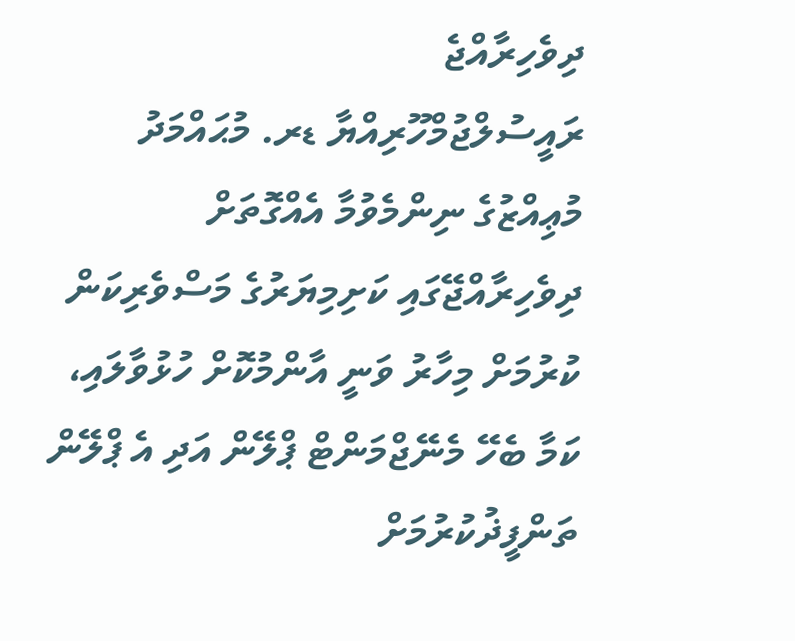ދިވެހިރާއްޖެ
ރައީސުލްޖުމްހޫރިއްޔާ ޑރ. މުޙައްމަދު މުޢިއްޒުގެ ނިންމެވުމާ އެއްގޮތަށް ދިވެހިރާއްޖޭގައި ކަށިމިޔަރުގެ މަސްވެރިކަން ކުރުމަށް މިހާރު ވަނީ އާންމުކޮށް ހުޅުވާލައި، ކަމާ ބެހޭ މެނޭޖްމަންޓް ޕްލޭން އަދި އެ ޕްލޭން ތަންފީޛުކުރުމަށް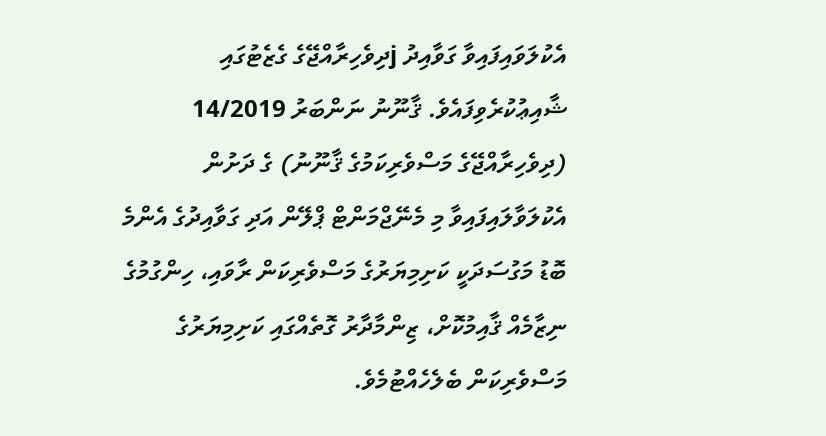އެކުލަވައިފައިވާ ގަވާއިދު jދިވެހިރާއްޖޭގެ ގެޒެޓުގައި ޝާއިޢުކުރެވިފައެވެ. ޤާނޫނު ނަންބަރު 14/2019 (ދިވެހިރާއްޖޭގެ މަސްވެރިކަމުގެ ޤާނޫނު) ގެ ދަށުން އެކުލަވާލައިފައިވާ މި މެނޭޖްމަންޓް ޕްލޭން އަދި ގަވާއިދުގެ އެންމެ ބޮޑު މަގުސަދަކީ ކަށިމިޔަރުގެ މަސްވެރިކަން ރާވައި، ހިންގުމުގެ ނިޒާމެއް ޤާއިމުކޮށް، ޒިންމާދާރު ގޮތެއްގައި ކަށިމިޔަރުގެ މަސްވެރިކަން ބެލެހެއްޓުމެވެ.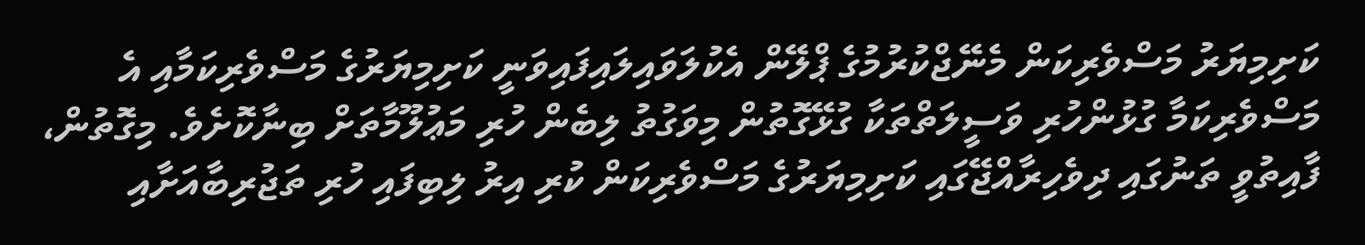ކަށިމިޔަރު މަސްވެރިކަން މެނޭޖްކުރުމުގެ ޕްލޭން އެކުލަވައިލައިފައިވަނީ ކަށިމިޔަރުގެ މަސްވެރިކަމާއި އެ މަސްވެރިކަމާ ގުޅުންހުރި ވަސީލަތްތަކާ ގުޅޭގޮތުން މިވަގުތު ލިބެން ހުރި މަޢުލޫމާތަށް ބިނާކޮށެވެ. މިގޮތުން، ފާއިތުވީ ތަނުގައި ދިވެހިރާއްޖޭގައި ކަށިމިޔަރުގެ މަސްވެރިކަން ކުރި އިރު ލިބިފައި ހުރި ތަޖުރިބާއަށާއި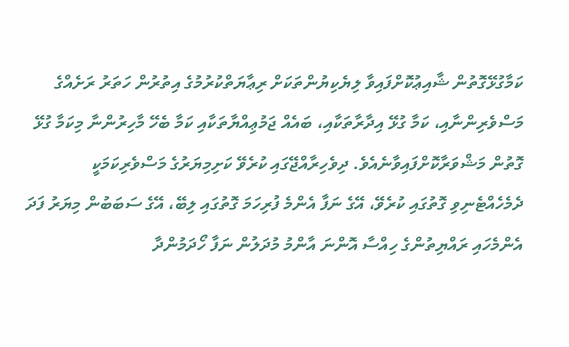ކަމާގުޅޭގޮތުން ޝާއިޢުކޮށްފައިވާ ލިޔެކިޔުންތަކަށް ރިޢާޔަތްކުރުމުގެ އިތުރުން ހަތަރު ރަށެއްގެ މަސްވެރިންނާއި، ކަމާ ގުޅޭ އިދާރާތަކާއި، ބައެއް ޖަމުޢިއްޔާތަކާއި ކަމާ ބެހޭ މާހިރުންނާ މިކަމާ ގުޅޭ ގޮތުން މަޝްވަރާކޮށްފައިވާނެއެވެ. ދިވެހިރާއްޖޭގައި ކުރެވޭ ކަށިމިޔަރުގެ މަސްވެރިކަމަކީ ދެމެހެއްޓެނިވި ގޮތުގައި ކުރެވޭ، އޭގެ ނަފާ އެންމެ ފުރިހަމަ ގޮތުގައި ލިބޭ، އޭގެ ސަބަބުން މިޔަރު ފަދަ އެންމެހައި ރައްޔިތުންގެ ހިއްސާ އޮންނަ އާންމު މުދަލުން ނަފާ ހޯދަމުންދާ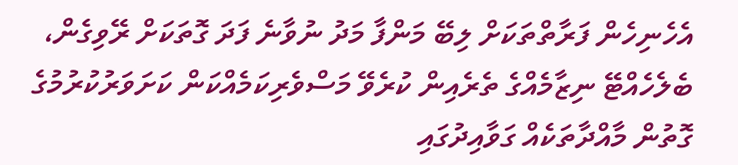އެހެނިހެން ފަރާތްތަކަށް ލިބޭ މަންފާ މަދު ނުވާނެ ފަދަ ގޮތަކަށް ރޭވިގެން، ބެލެހެއްޓޭ ނިޒާމެއްގެ ތެރެއިން ކުރެވޭ މަސްވެރިކަމެއްކަން ކަށަވަރުކުރުމުގެ ގޮތުން މާއްދާތަކެއް ގަވާއިދުގައި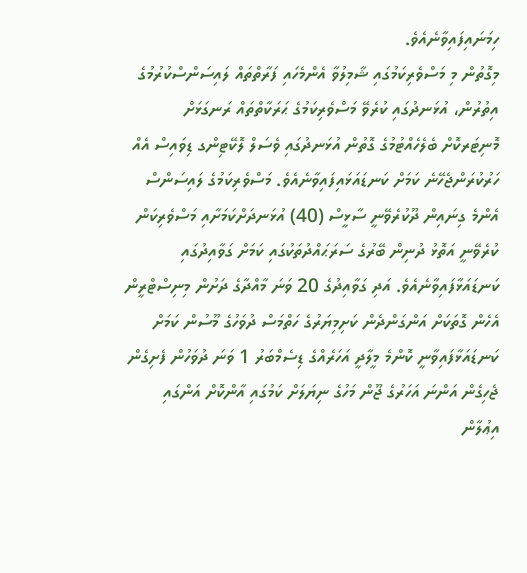ހިމަނައިފައިވާނެއެވެ.
މިގޮތުން މި މަސްވެރިކަމުގައި ޝާމިލުވާ އެންމެހައި ފަރާތްތައް ލައިސަންސްކުރުމުގެ އިތުރުން، އުޅަނދުގައި ކުރެވޭ މަސްވެރިކަމުގެ ޙަރަކާތްތައް ރަނގަޅަށް މޮނިޓަރކޮށް ބެލެހެއްޓުމުގެ ގޮތުން އުޅަނދުގައި ވެސަލް ލޮކޭޓިންގ ޑިވައިސް އެއް ހަރުކުރަންޖެހޭނެ ކަމަށް ކަނޑައަޅައިފައިވާނެއެވެ. މަސްވެރިކަމުގެ ލައިސަންސް އެންމެ ގިނައިން ދޫކުރެވޭނީ ސާޅީސް (40) އުޅަނދަށްކަމަށާއި މަސްވެރިކަން ކުރެވޭނީ އަތޮޅު ދުނިން ބޭރުގެ ސަރަޙައްދުތަކުގައި ކަމަށް ގަވާއިދުގައި ކަނޑައަޅާފައިވާނެއެވެ. އަދި ގަވާއިދުގެ 20 ވަނަ މާއްދާގެ ދަށުން މިނިސްޓްރީން އެހެން ގޮތަކަށް އަންގަންދެން ކަށިމިޔަރުގެ ހަތްމަސް ދުވަހުގެ މޫސުން ކަމަށް ކަނޑައަޅާފައިވާނީ ކޮންމެ މީލާދީ އަހަރެއްގެ ޑިސެމްބަރު 1 ވަނަ ދުވަހުން ފެށިގެން ޖެހިގެން އަންނަ އަހަރުގެ ޖޫން މަހުގެ ނިޔަލަށް ކަމުގައި އާންކޮށް އަންގައި އިޢުލާން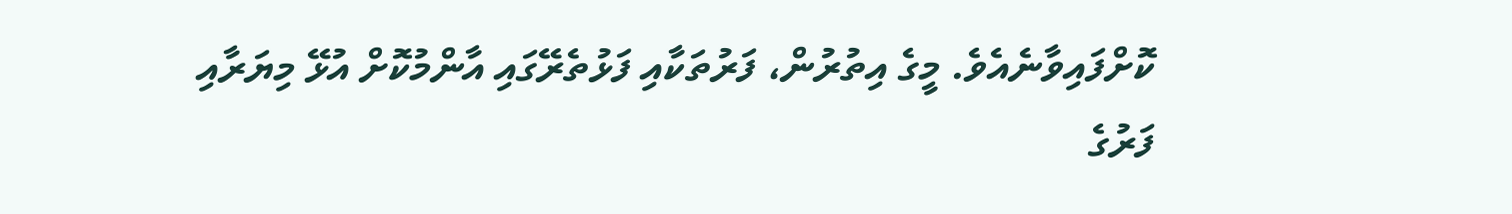ކޮށްފައިވާނެއެވެ. މީގެ އިތުރުން، ފަރުތަކާއި ފަޅުތެރޭގައި އާންމުކޮށް އުޅޭ މިޔަރާއި ފަރުގެ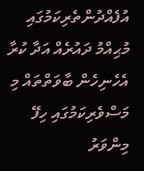އުފެއްދުންތެރިކަމުގައި މުޙިއްމު ދައުރެއް އަދާ ކުރާ އެހެނިހެން ބާވަތްތައް މި މަސްވެރިކަމުގައި ހިފޭ މިންވަރު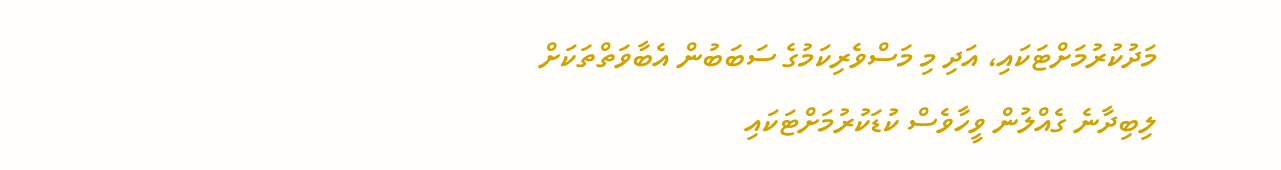މަދުކުރުމަށްޓަކައި، އަދި މި މަސްވެރިކަމުގެ ސަބަބުން އެބާވަތްތަކަށް ލިބިދާނެ ގެއްލުން ވީހާވެސް ކުޑަކުރުމަށްޓަކައި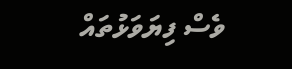ވެސް ފިޔަވަޅުތައް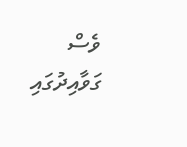ވެސް ގަވާއިދުގައި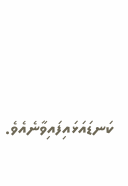ކަނޑައަޅައިފައިވާނެއެވެ.